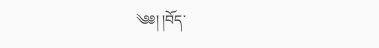༄༅། །བོད་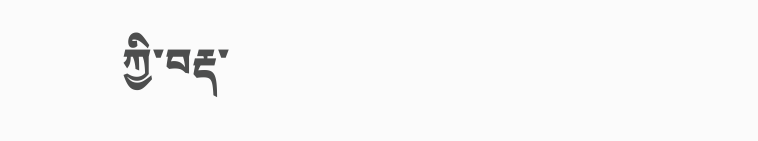ཀྱི་བརྡ་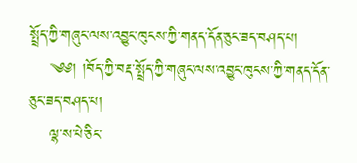སྤྲོད་ཀྱི་གཞུང་ལས་འབྱུང་ཁུངས་ཀྱི་གནད་དོན་ཅུང་ཟད་བཤད་པ།
    ༄༅། །བོད་ཀྱི་བརྡ་སྤྲོད་ཀྱི་གཞུང་ལས་འབྱུང་ཁུངས་ཀྱི་གནད་དོན་ཅུང་ཟད་བཤད་པ།
    ལྷ་ས་པེ་ཅིང་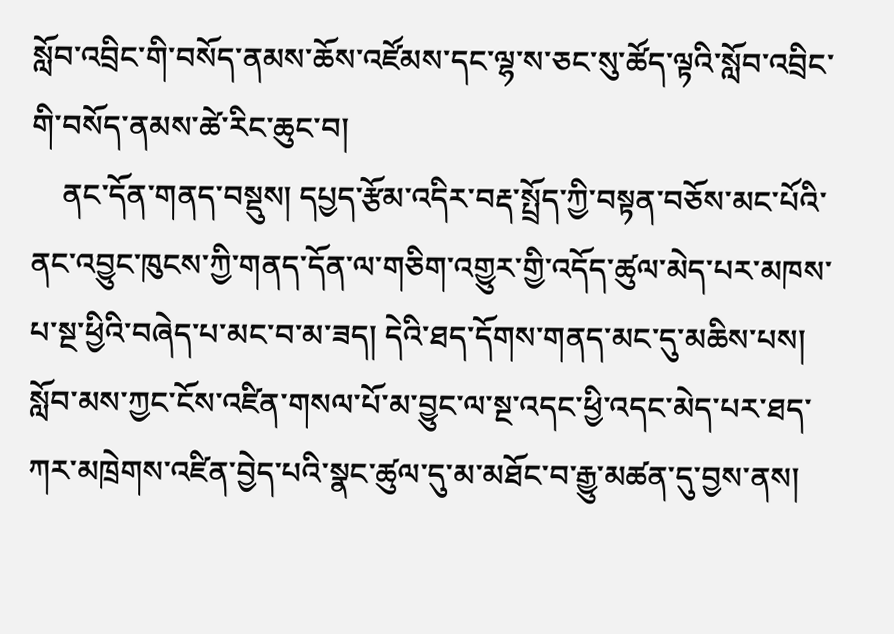སློབ་འབྲིང་གི་བསོད་ནམས་ཆོས་འཛོམས་དང་ལྷ་ས་ཅང་སུ་ཚོད་ལྟའི་སློབ་འབྲིང་གི་བསོད་ནམས་ཚེ་རིང་ཆུང་བ།
    ནང་དོན་གནད་བསྡུས། དཔྱད་རྩོམ་འདིར་བརྡ་སྤྲོད་ཀྱི་བསྟན་བཅོས་མང་པོའི་ནང་འབྱུང་ཁུངས་ཀྱི་གནད་དོན་ལ་གཅིག་འགྱུར་གྱི་འདོད་ཚུལ་མེད་པར་མཁས་པ་སྔ་ཕྱིའི་བཞེད་པ་མང་བ་མ་ཟད། དེའི་ཐད་དོགས་གནད་མང་དུ་མཆིས་པས། སློབ་མས་ཀྱང་ངོས་འཛིན་གསལ་པོ་མ་བྱུང་ལ་སྔ་འདང་ཕྱི་འདང་མེད་པར་ཐད་ཀར་མཁྲེགས་འཛིན་བྱེད་པའི་སྣང་ཚུལ་དུ་མ་མཐོང་བ་རྒྱུ་མཚན་དུ་བྱས་ནས།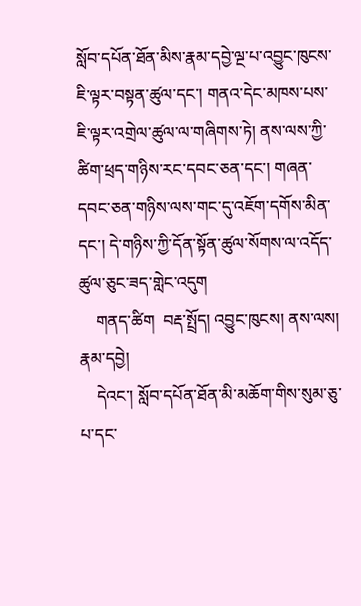སློབ་དཔོན་ཐོན་མིས་རྣམ་དབྱེ་ལྔ་པ་འབྱུང་ཁུངས་ཇི་ལྟར་བསྟན་ཚུལ་དང་། གནའ་དེང་མཁས་པས་ཇི་ལྟར་འགྲེལ་ཚུལ་ལ་གཞིགས་ཏེ། ནས་ལས་ཀྱི་ཚིག་ཕྲད་གཉིས་རང་དབང་ཅན་དང་། གཞན་དབང་ཅན་གཉིས་ལས་གང་དུ་འཇོག་དགོས་མིན་དང་། དེ་གཉིས་ཀྱི་དོན་སྟོན་ཚུལ་སོགས་ལ་འདོད་ཚུལ་ཅུང་ཟད་གླེང་འདུག
    གནད་ཚིག  བརྡ་སྤྲོད། འབྱུང་ཁུངས། ནས་ལས། རྣམ་དབྱེ།
    དེའང་། སློབ་དཔོན་ཐོན་མི་མཆོག་གིས་སུམ་ཅུ་པ་དང་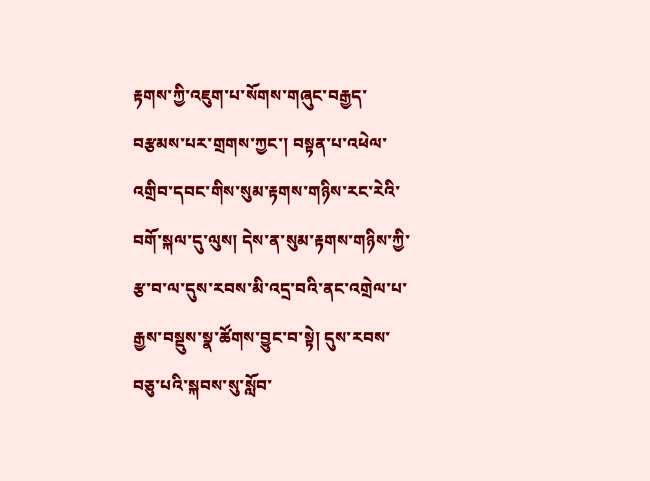རྟགས་ཀྱི་འཇུག་པ་སོགས་གཞུང་བརྒྱད་བརྩམས་པར་གྲགས་ཀྱང་། བསྟན་པ་འཕེལ་འགྲིབ་དབང་གིས་སུམ་རྟགས་གཉིས་རང་རེའི་བགོ་སྐལ་དུ་ལུས། དེས་ན་སུམ་རྟགས་གཉིས་ཀྱི་རྩ་བ་ལ་དུས་རབས་མི་འདྲ་བའི་ནང་འགྲེལ་པ་རྒྱས་བསྡུས་སྣ་ཚོགས་བྱུང་བ་སྟེ། དུས་རབས་བཅུ་པའི་སྐབས་སུ་སློབ་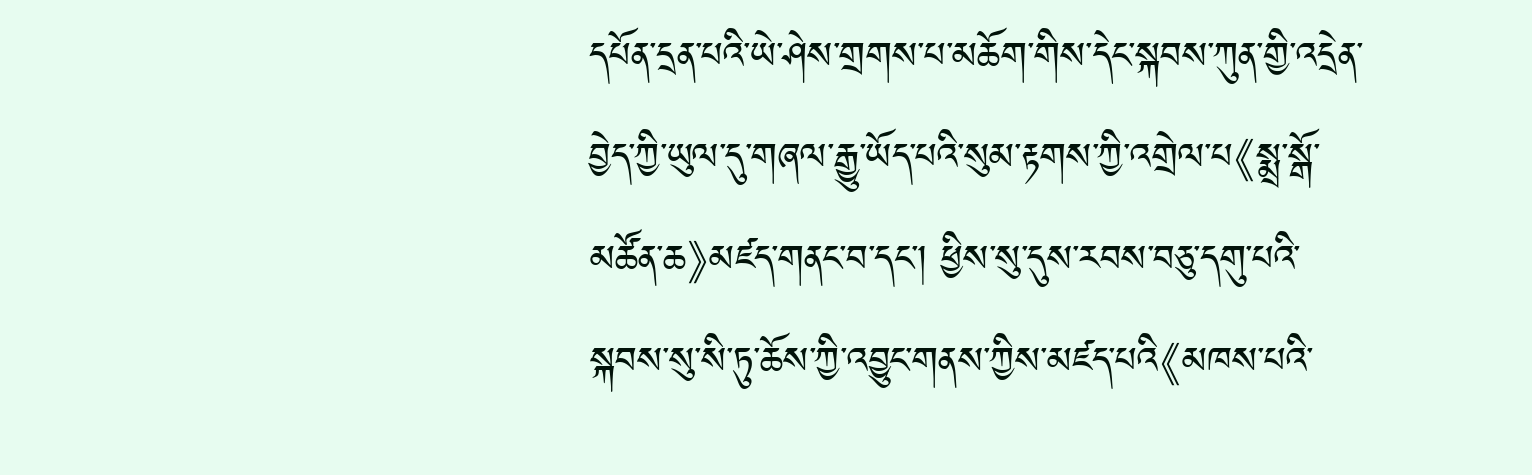དཔོན་དྲན་པའི་ཡེ་ཤེས་གྲགས་པ་མཆོག་གིས་དེང་སྐབས་ཀུན་གྱི་འདྲེན་བྱེད་ཀྱི་ཡུལ་དུ་གཞལ་རྒྱུ་ཡོད་པའི་སུམ་རྟགས་ཀྱི་འགྲེལ་པ《སྨྲ་སྒོ་མཚོན་ཆ》མཛད་གནང་བ་དང་། ཕྱིས་སུ་དུས་རབས་བཅུ་དགུ་པའི་སྐབས་སུ་སི་ཏུ་ཆོས་ཀྱི་འབྱུང་གནས་ཀྱིས་མཛད་པའི《མཁས་པའི་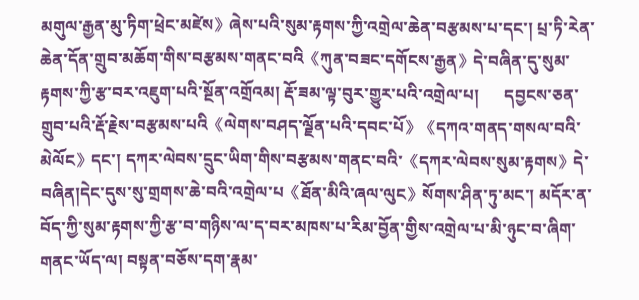མགུལ་རྒྱན་མུ་ཏིག་ཕྲེང་མཛེས》ཞེས་པའི་སུམ་རྟགས་ཀྱི་འགྲེལ་ཆེན་བརྩམས་པ་དང་། པྲ་ཏི་རེན་ཆེན་དོན་གྲུབ་མཆོག་གིས་བརྩམས་གནང་བའི《ཀུན་བཟང་དགོངས་རྒྱན》དེ་བཞིན་དུ་སུམ་རྟགས་ཀྱི་རྩ་བར་འཇུག་པའི་སྔོན་འགྲོའམ། རྡོ་ཟམ་ལྟ་བུར་གྱུར་པའི་འགྲེལ་པ།      དབྱངས་ཅན་གྲུབ་པའི་རྡོ་རྗེས་བརྩམས་པའི《ལེགས་བཤད་ལྗོན་པའི་དབང་པོ》《དཀའ་གནད་གསལ་བའི་མེལོང》དང་། དཀར་ལེབས་དྲུང་ཡིག་གིས་བརྩམས་གནང་བའི་《དཀར་ལེབས་སུམ་རྟགས》དེ་བཞིན།དེང་དུས་སུ་གྲགས་ཆེ་བའི་འགྲེལ་པ《ཐོན་མིའི་ཞལ་ལུང》སོགས་ཤིན་ཏུ་མང་། མདོར་ན་བོད་ཀྱི་སུམ་རྟགས་ཀྱི་རྩ་བ་གཉིས་ལ་ད་བར་མཁས་པ་རིམ་བྱོན་གྱིས་འགྲེལ་པ་མི་ཉུང་བ་ཞིག་གནང་ཡོད་ལ། བསྟན་བཅོས་དག་རྣམ་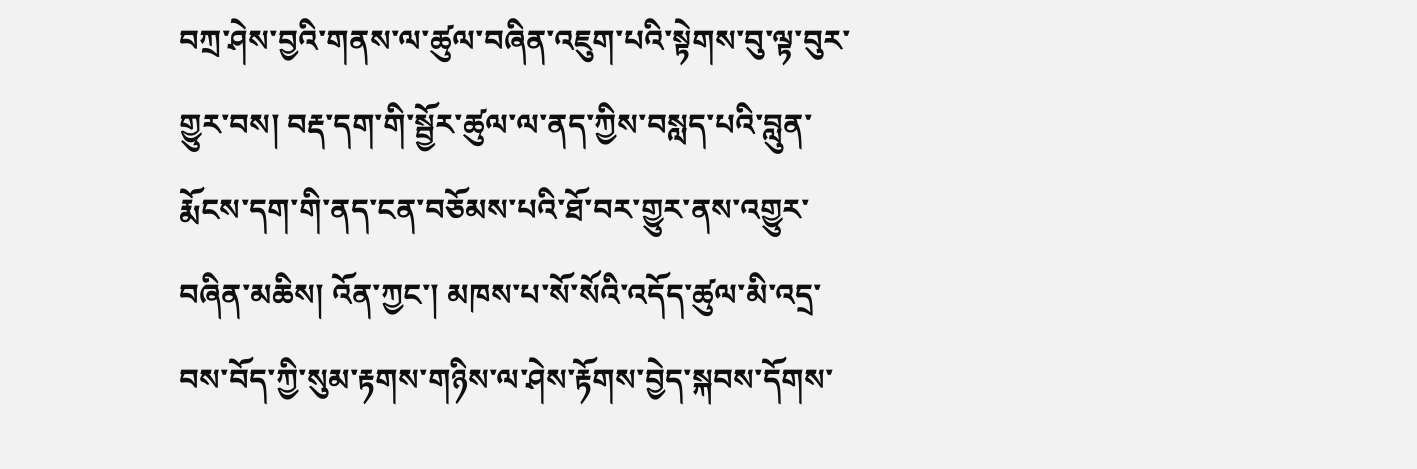བཀྲ་ཤེས་བྱའི་གནས་ལ་ཚུལ་བཞིན་འཇུག་པའི་སྟེགས་བུ་ལྟ་བུར་གྱུར་བས། བརྡ་དག་གི་སྦྱོར་ཚུལ་ལ་ནད་ཀྱིས་བསླད་པའི་བླུན་རྨོངས་དག་གི་ནད་ངན་བཅོམས་པའི་ཐོ་བར་གྱུར་ནས་འགྱུར་བཞིན་མཆིས། འོན་ཀྱང་། མཁས་པ་སོ་སོའི་འདོད་ཚུལ་མི་འདྲ་བས་བོད་ཀྱི་སུམ་རྟགས་གཉིས་ལ་ཤེས་རྟོགས་བྱེད་སྐབས་དོགས་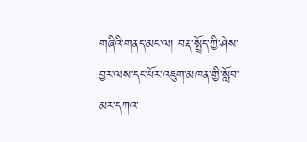གཞིའི་གནད་མང་ལ། བརྡ་སྤྲོད་ཀྱི་ཤེས་བྱར་ལས་དང་པོར་འཇུག་མཁན་གྱི་སློབ་མར་དཀའ་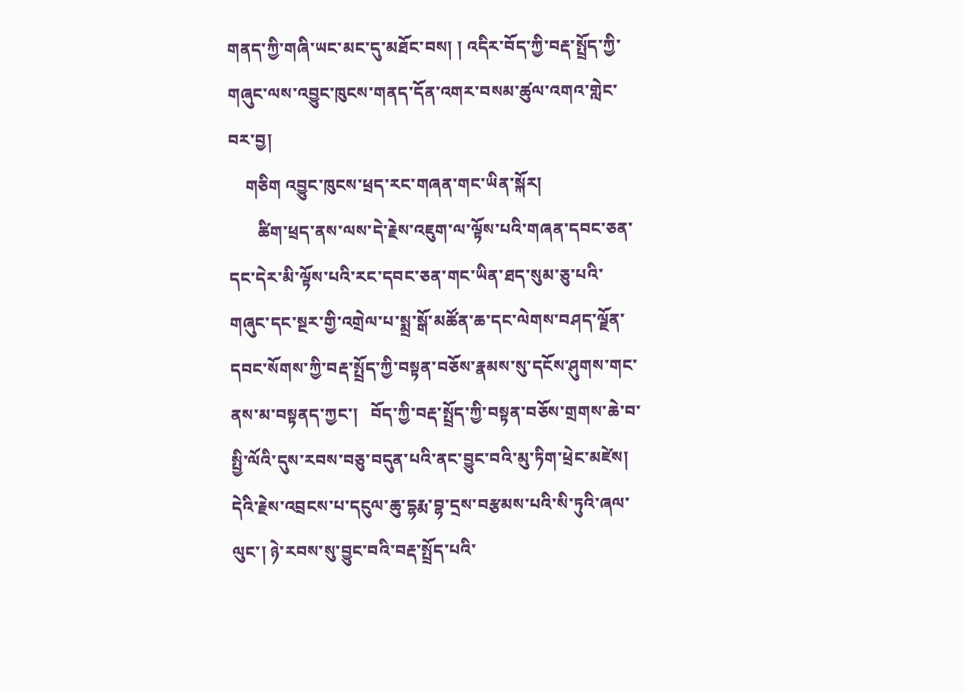གནད་ཀྱི་གཞི་ཡང་མང་དུ་མཐོང་བས། ། འདིར་བོད་ཀྱི་བརྡ་སྤྲོད་ཀྱི་གཞུང་ལས་འབྱུང་ཁུངས་གནད་དོན་འགར་བསམ་ཚུལ་འགའ་གླེང་བར་བྱ།
    གཅིག འབྱུང་ཁུངས་ཕྲད་རང་གཞན་གང་ཡིན་སྐོར།
       ཚིག་ཕྲད་ནས་ལས་དེ་རྗེས་འཇུག་ལ་ལྟོས་པའི་གཞན་དབང་ཅན་དང་དེར་མི་ལྟོས་པའི་རང་དབང་ཅན་གང་ཡིན་ཐད་སུམ་ཅུ་པའི་གཞུང་དང་སྔར་གྱི་འགྲེལ་པ་སྨྲ་སྒོ་མཚོན་ཆ་དང་ལེགས་བཤད་ལྗོན་དབང་སོགས་ཀྱི་བརྡ་སྤྲོད་ཀྱི་བསྟན་བཅོས་རྣམས་སུ་དངོས་ཤུགས་གང་ནས་མ་བསྟནད་ཀྱང་།   བོད་ཀྱི་བརྡ་སྤྲོད་ཀྱི་བསྟན་བཅོས་གྲགས་ཆེ་བ་སྤྱི་ལོའི་དུས་རབས་བཅུ་བདུན་པའི་ནང་བྱུང་བའི་མུ་ཏིག་ཕྲེང་མཛེས། དེའི་རྗེས་འབྲངས་པ་དངུལ་ཆུ་དྷརྨ་བྷ་དྲས་བརྩམས་པའི་སི་ཏུའི་ཞལ་ལུང་། ཉེ་རབས་སུ་བྱུང་བའི་བརྡ་སྤྲོད་པའི་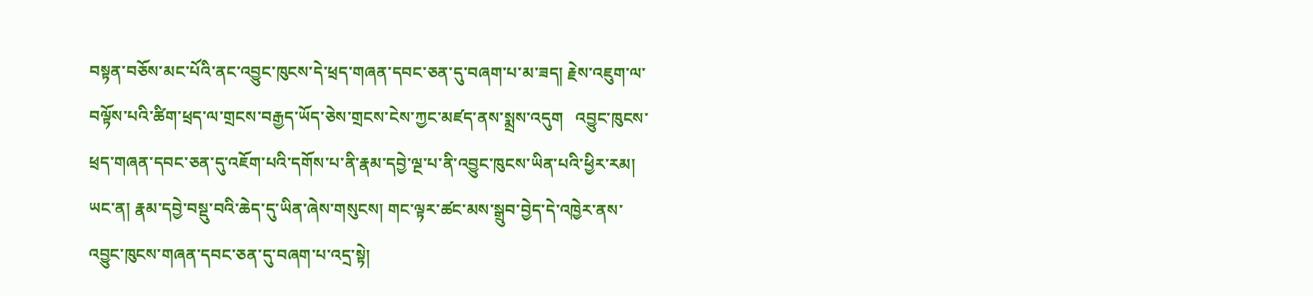བསྟན་བཅོས་མང་པོའི་ནང་འབྱུང་ཁུངས་དེ་ཕྲད་གཞན་དབང་ཅན་དུ་བཞག་པ་མ་ཟད། རྗེས་འཇུག་ལ་བལྟོས་པའི་ཚིག་ཕྲད་ལ་གྲངས་བརྒྱད་ཡོད་ཅེས་གྲངས་ངེས་ཀྱང་མཛད་ནས་སྨྲས་འདུག   འབྱུང་ཁུངས་ཕྲད་གཞན་དབང་ཅན་དུ་འཇོག་པའི་དགོས་པ་ནི་རྣམ་དབྱེ་ལྔ་པ་ནི་འབྱུང་ཁུངས་ཡིན་པའི་ཕྱིར་རམ། ཡང་ན། རྣམ་དབྱེ་བསྡུ་བའི་ཆེད་དུ་ཡིན་ཞེས་གསུངས། གང་ལྟར་ཚང་མས་སྒྲུབ་བྱེད་དེ་འཁྱེར་ནས་འབྱུང་ཁུངས་གཞན་དབང་ཅན་དུ་བཞག་པ་འདྲ་སྟེ།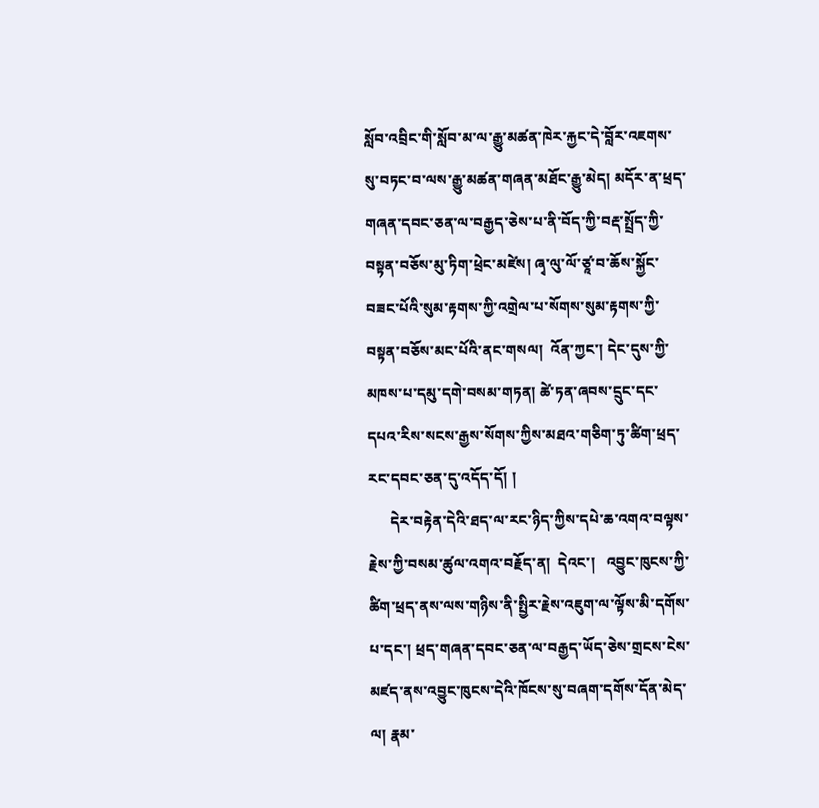སློབ་འབྲིང་གི་སློབ་མ་ལ་རྒྱུ་མཚན་ཁེར་རྐྱང་དེ་བློར་འཇགས་སུ་བཏང་བ་ལས་རྒྱུ་མཚན་གཞན་མཐོང་རྒྱུ་མེད། མདོར་ན་ཕྲད་གཞན་དབང་ཅན་ལ་བརྒྱད་ཅེས་པ་ནི་བོད་ཀྱི་བརྡ་སྤྲོད་ཀྱི་བསྟན་བཅོས་མུ་ཏིག་ཕྲེང་མཛེས། ཞྭ་ལུ་ལོ་ཙཱ་བ་ཆོས་སྐྱོང་བཟང་པོའི་སུམ་རྟགས་ཀྱི་འགྲེལ་པ་སོགས་སུམ་རྟགས་ཀྱི་བསྟན་བཅོས་མང་པོའི་ནང་གསལ།  འོན་ཀྱང་། དེང་དུས་ཀྱི་མཁས་པ་དམུ་དགེ་བསམ་གཏན། ཚེ་ཏན་ཞབས་དྲུང་དང་དཔའ་རིས་སངས་རྒྱས་སོགས་ཀྱིས་མཐའ་གཅིག་ཏུ་ཚིག་ཕྲད་རང་དབང་ཅན་དུ་འདོད་དོ། །
      དེར་བརྟེན་དེའི་ཐད་ལ་རང་ཉིད་ཀྱིས་དཔེ་ཆ་འགའ་བལྟས་རྗེས་ཀྱི་བསམ་ཚུལ་འགའ་བརྗོད་ན།  དེའང་།   འབྱུང་ཁུངས་ཀྱི་ཚིག་ཕྲད་ནས་ལས་གཉིས་ནི་སྤྱིར་རྗེས་འཇུག་ལ་ལྟོས་མི་དགོས་པ་དང་། ཕྲད་གཞན་དབང་ཅན་ལ་བརྒྱད་ཡོད་ཅེས་གྲངས་ངེས་མཛད་ནས་འབྱུང་ཁུངས་དེའི་ཁོངས་སུ་བཞག་དགོས་དོན་མེད་ལ། རྣམ་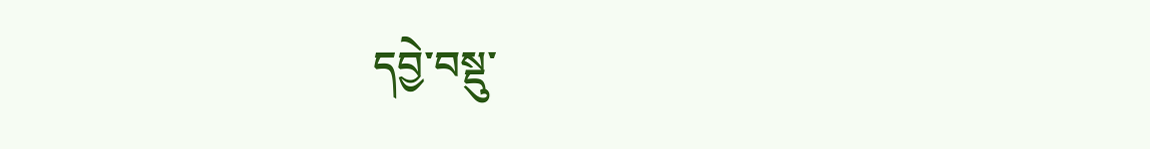དབྱེ་བསྡུ་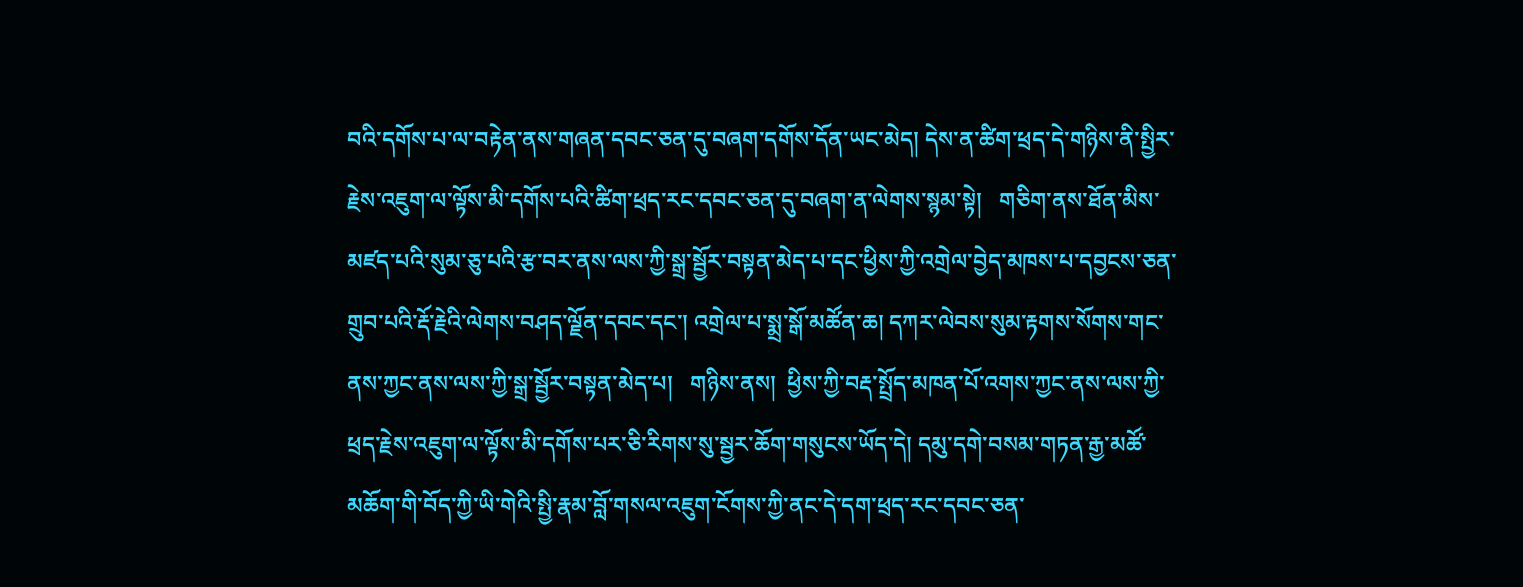བའི་དགོས་པ་ལ་བརྟེན་ནས་གཞན་དབང་ཅན་དུ་བཞག་དགོས་དོན་ཡང་མེད། དེས་ན་ཚིག་ཕྲད་དེ་གཉིས་ནི་སྤྱིར་རྗེས་འཇུག་ལ་ལྟོས་མི་དགོས་པའི་ཚིག་ཕྲད་རང་དབང་ཅན་དུ་བཞག་ན་ལེགས་སྙམ་སྟེ།   གཅིག་ནས་ཐོན་མིས་མཛད་པའི་སུམ་ཅུ་པའི་རྩ་བར་ནས་ལས་ཀྱི་སྒྲ་སྦྱོར་བསྟན་མེད་པ་དང་ཕྱིས་ཀྱི་འགྲེལ་བྱེད་མཁས་པ་དབྱངས་ཅན་གྲུབ་པའི་རྡོ་རྗེའི་ལེགས་བཤད་ལྗོན་དབང་དང་། འགྲེལ་པ་སྨྲ་སྒོ་མཚོན་ཆ། དཀར་ལེབས་སུམ་རྟགས་སོགས་གང་ནས་ཀྱང་ནས་ལས་ཀྱི་སྒྲ་སྦྱོར་བསྟན་མེད་པ།   གཉིས་ནས།  ཕྱིས་ཀྱི་བརྡ་སྤྲོད་མཁན་པོ་འགས་ཀྱང་ནས་ལས་ཀྱི་ཕྲད་རྗེས་འཇུག་ལ་ལྟོས་མི་དགོས་པར་ཅི་རིགས་སུ་སྦྱར་ཆོག་གསུངས་ཡོད་དེ། དམུ་དགེ་བསམ་གཏན་རྒྱ་མཚོ་མཆོག་གི་བོད་ཀྱི་ཡི་གེའི་སྤྱི་རྣམ་བློ་གསལ་འཇུག་ངོགས་ཀྱི་ནང་དེ་དག་ཕྲད་རང་དབང་ཅན་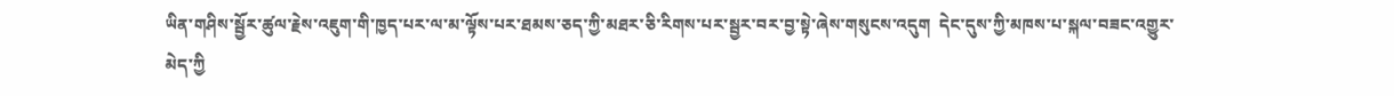ཡིན་གཤིས་སྦྱོར་ཚུལ་རྗེས་འཇུག་གི་ཁྱད་པར་ལ་མ་ལྟོས་པར་ཐམས་ཅད་ཀྱི་མཐར་ཅི་རིགས་པར་སྦྱར་བར་བྱ་སྟེ་ཞེས་གསུངས་འདུག  དེང་དུས་ཀྱི་མཁས་པ་སྐལ་བཟང་འགྱུར་མེད་ཀྱི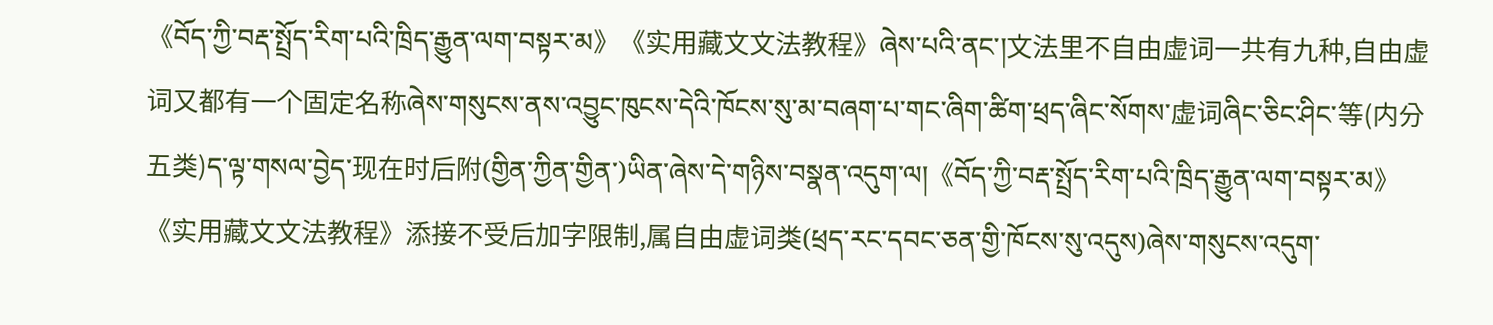《བོད་ཀྱི་བརྡ་སྤྲོད་རིག་པའི་ཁྲིད་རྒྱུན་ལག་བསྟར་མ》《实用藏文文法教程》ཞེས་པའི་ནང་།文法里不自由虚词一共有九种,自由虚词又都有一个固定名称ཞེས་གསུངས་ནས་འབྱུང་ཁུངས་དེའི་ཁོངས་སུ་མ་བཞག་པ་གང་ཞིག་ཚིག་ཕྲད་ཞིང་སོགས་虚词ཞིང་ཅིང་ཤིང་等(内分五类)ད་ལྟ་གསལ་བྱེད་现在时后附(གྱིན་ཀྱིན་གྱིན་)ཡིན་ཞེས་དེ་གཉིས་བསྣན་འདུག་ལ།《བོད་ཀྱི་བརྡ་སྤྲོད་རིག་པའི་ཁྲིད་རྒྱུན་ལག་བསྟར་མ》《实用藏文文法教程》添接不受后加字限制,属自由虚词类(ཕྲད་རང་དབང་ཅན་གྱི་ཁོངས་སུ་འདུས)ཞེས་གསུངས་འདུག་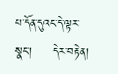པ་དོན་དུའང་དེ་ལྟར་སྣང་།     དེར་བརྟེན།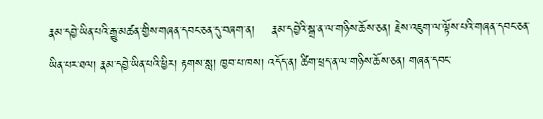རྣམ་དབྱེ་ཡིན་པའི་རྒྱུ་མཚན་གྱིས་གཞན་དབང་ཅན་དུ་བཞག་ན།    རྣམ་དབྱེའི་སྒྲ་ན་ལ་གཉིས་ཆོས་ཅན། རྗེས་འཇུག་ལ་ལྟོས་པའི་གཞན་དབང་ཅན་ཡིན་པར་ཐལ། རྣམ་དབྱེ་ཡིན་པའི་ཕྱིར། རྟགས་སླ། ཁྱབ་པ་ཁས། འདོད་ན། ཚིག་ཕྲད་ན་ལ་གཉིས་ཆོས་ཅན། གཞན་དབང་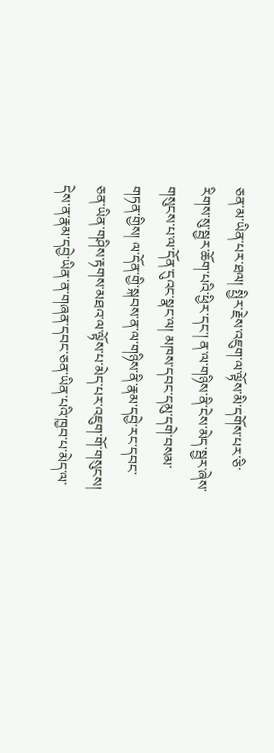ཅན་མ་ཡིན་པར་ཐལ། སྤྱིར་རྗེས་འཇུག་ལ་ལྟོས་མི་དགོས་པར་ཅི་རིགས་སུ་སྦྱར་ཆོག་པའི་ཕྱིར་དང་། ན་ལ་གཉིས་ནི་ངེས་མེད་སྦྱར་ཞེས་གསུངས་པ་ལ་དོན་དུའང་སྣང་ལ། མཁས་དབང་དམུ་དགེ་བསམ་གཏན་གྱིས། ལ་དོན་གྱི་སྐབས་ན་ལ་གཉིས་ནི་རྣམ་དབྱེ་རང་དབང་ཅན་ཡིན་གཤིས་རྟགས་མཐའ་ལ་ལྟོས་པ་མེད་པར་འཇུག་གོ་གསུངས། དེས་ན་རྣམ་དབྱེ་ཡིན་ན་གཞན་དབང་ཅན་ཡིན་པའི་ཁྱབ་པ་མེད་ལ་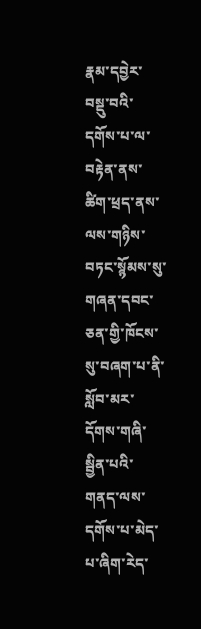རྣམ་དབྱེར་བསྡུ་བའི་དགོས་པ་ལ་བརྟེན་ནས་ཚིག་ཕྲད་ནས་ལས་གཉིས་བཏང་སྙོམས་སུ་གཞན་དབང་ཅན་གྱི་ཁོངས་སུ་བཞག་པ་ནི་སློབ་མར་དོགས་གཞི་སྦྱིན་པའི་གནད་ལས་དགོས་པ་མེད་པ་ཞིག་རེད་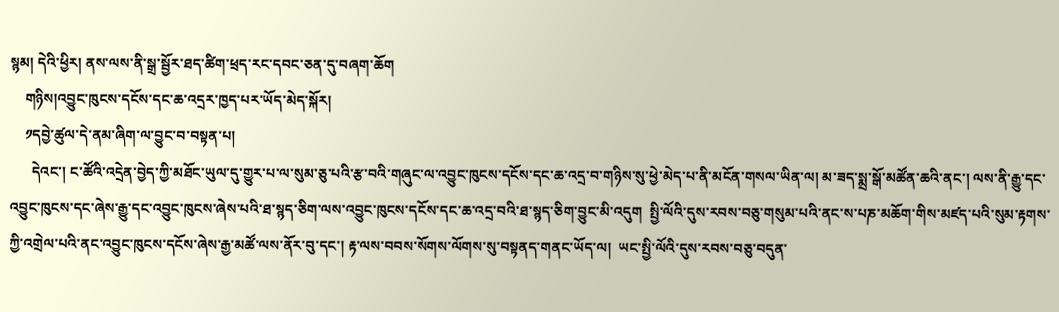སྙམ། དེའི་ཕྱིར། ནས་ལས་ནི་སྒྲ་སྦྱོར་ཐད་ཚིག་ཕྲད་རང་དབང་ཅན་དུ་བཞག་ཆོག
    གཉིས།འབྱུང་ཁུངས་དངོས་དང་ཆ་འདྲར་ཁྱད་པར་ཡོད་མེད་སྐོར།
    ༡དབྱེ་ཚུལ་དེ་ནམ་ཞིག་ལ་བྱུང་བ་བསྟན་པ།
      དེའང་། ང་ཚོའི་འདྲེན་བྱེད་ཀྱི་མཐོང་ཡུལ་དུ་གྱུར་པ་ལ་སུམ་ཅུ་པའི་རྩ་བའི་གཞུང་ལ་འབྱུང་ཁུངས་དངོས་དང་ཆ་འདྲ་བ་གཉིས་སུ་ཕྱེ་མེད་པ་ནི་མངོན་གསལ་ཡིན་ལ། མ་ཟད་སྨྲ་སྒོ་མཚོན་ཆའི་ནང་། ལས་ནི་རྒྱུ་དང་འབྱུང་ཁུངས་དང་ཞེས་རྒྱུ་དང་འབྱུང་ཁུངས་ཞེས་པའི་ཐ་སྙད་ཅིག་ལས་འབྱུང་ཁུངས་དངོས་དང་ཆ་འདྲ་བའི་ཐ་སྙད་ཅིག་བྱུང་མི་འདུག  སྤྱི་ལོའི་དུས་རབས་བཅུ་གསུམ་པའི་ནང་ས་པཎ་མཆོག་གིས་མཛད་པའི་སུམ་རྟགས་ཀྱི་འགྲེལ་པའི་ནང་འབྱུང་ཁུངས་དངོས་ཞེས་རྒྱ་མཚོ་ལས་ནོར་བུ་དང་། རྟ་ལས་བབས་སོགས་ལོགས་སུ་བསྟནད་གནང་ཡོད་ལ།  ཡང་སྤྱི་ལོའི་དུས་རབས་བཅུ་བདུན་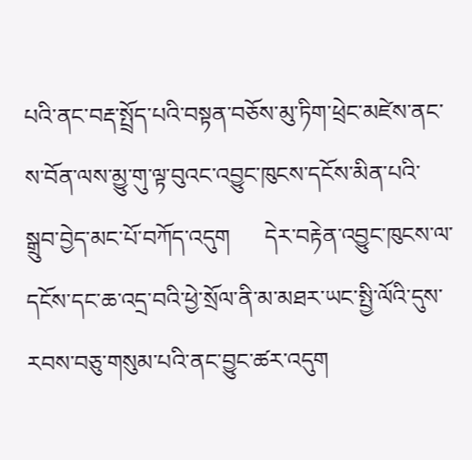པའི་ནང་བརྡ་སྤྲོད་པའི་བསྟན་བཅོས་མུ་ཏིག་ཕྲེང་མཛེས་ནང་ས་བོན་ལས་མྱུ་གུ་ལྟ་བུའང་འབྱུང་ཁུངས་དངོས་མིན་པའི་སྒྲུབ་བྱེད་མང་པོ་བཀོད་འདུག      དེར་བརྟེན་འབྱུང་ཁུངས་ལ་དངོས་དང་ཆ་འདྲ་བའི་ཕྱེ་སྲོལ་ནི་མ་མཐར་ཡང་སྤྱི་ལོའི་དུས་རབས་བཅུ་གསུམ་པའི་ནང་བྱུང་ཚར་འདུག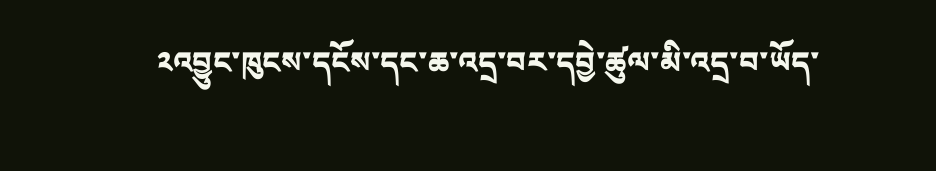༢འབྱུང་ཁུངས་དངོས་དང་ཆ་འདྲ་བར་དབྱེ་ཚུལ་མི་འདྲ་བ་ཡོད་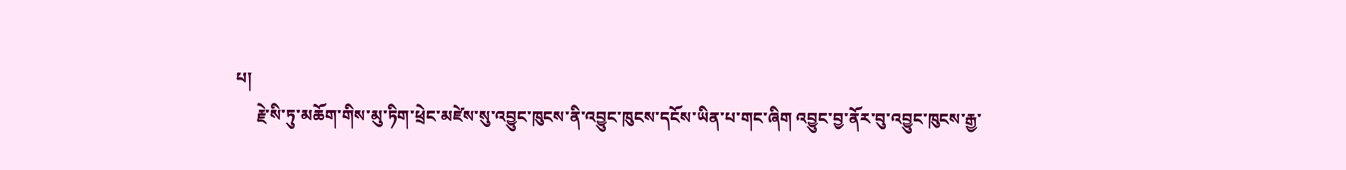པ།
     རྗེ་སི་ཏུ་མཆོག་གིས་མུ་ཏིག་ཕྲེང་མཛེས་སུ་འབྱུང་ཁུངས་ནི་འབྱུང་ཁུངས་དངོས་ཡིན་པ་གང་ཞིག འབྱུང་བྱ་ནོར་བུ་འབྱུང་ཁུངས་རྒྱ་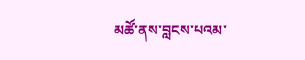མཚོ་ནས་བླངས་པའམ་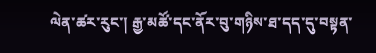ལེན་ཚར་རུང་། རྒྱ་མཚོ་དང་ནོར་བུ་གཉིས་ཐ་དད་དུ་བསྟན་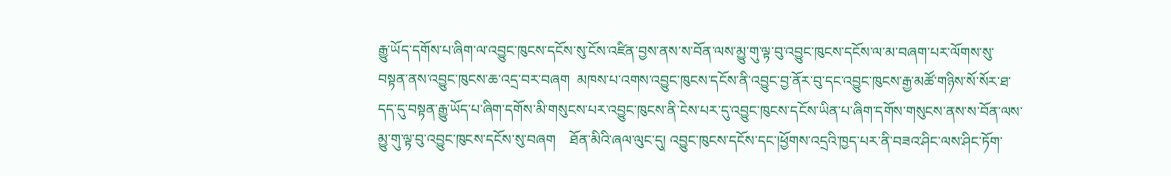རྒྱུ་ཡོད་དགོས་པ་ཞིག་ལ་འབྱུང་ཁུངས་དངོས་སུ་ངོས་འཛིན་བྱས་ནས་ས་བོན་ལས་མྱུ་གུ་ལྟ་བུ་འབྱུང་ཁུངས་དངོས་ལ་མ་བཞག་པར་ལོགས་སུ་བསྟན་ནས་འབྱུང་ཁུངས་ཆ་འདྲ་བར་བཞག  མཁས་པ་འགས་འབྱུང་ཁུངས་དངོས་ནི་འབྱུང་བྱ་ནོར་བུ་དང་འབྱུང་ཁུངས་རྒྱ་མཚོ་གཉིས་སོ་སོར་ཐ་དད་དུ་བསྟན་རྒྱུ་ཡོད་པ་ཞིག་དགོས་མི་གསུངས་པར་འབྱུང་ཁུངས་ནི་ངེས་པར་དུ་འབྱུང་ཁུངས་དངོས་ཡིན་པ་ཞིག་དགོས་གསུངས་ནས་ས་བོན་ལས་མྱུ་གུ་ལྟ་བུ་འབྱུང་ཁུངས་དངོས་སུ་བཞག    ཐོན་མིའི་ཞལ་ལུང་དུ། འབྱུང་ཁུངས་དངོས་དང་།ཕྱོགས་འདྲའི་ཁྱད་པར་ནི་བཟའ་ཤིང་ལས་ཤིང་ཏོག་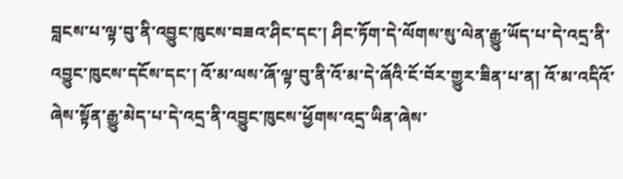བླངས་པ་ལྟ་བུ་ནི་འབྱུང་ཁུངས་བཟའ་ཤིང་དང་། ཤིང་ཏོག་དེ་ལོགས་སུ་ལེན་རྒྱུ་ཡོད་པ་དེ་འདྲ་ནི་འབྱུང་ཁུངས་དངོས་དང་། འོ་མ་ལས་ཞོ་ལྟ་བུ་ནི་འོ་མ་དེ་ཞོའི་ངོ་བོར་གྱུར་ཟིན་པ་ན། འོ་མ་འདིའོ་ཞེས་སྟོན་རྒྱུ་མེད་པ་དེ་འདྲ་ནི་འབྱུང་ཁུངས་ཕྱོགས་འདྲ་ཡིན་ཞེས་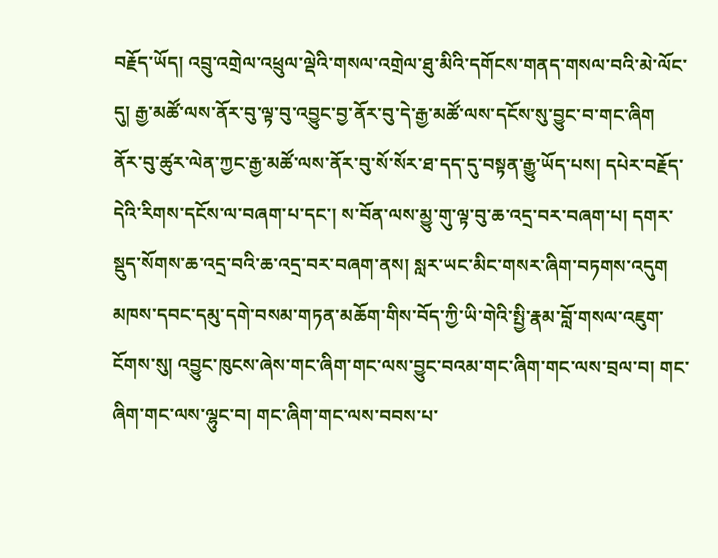བརྗོད་ཡོད། འབྲུ་འགྲེལ་འཕྲུལ་ལྡེའི་གསལ་འགྲེལ་ཐུ་མིའི་དགོངས་གནད་གསལ་བའི་མེ་ལོང་དུ། རྒྱ་མཚོ་ལས་ནོར་བུ་ལྟ་བུ་འབྱུང་བྱ་ནོར་བུ་དེ་རྒྱ་མཚོ་ལས་དངོས་སུ་བྱུང་བ་གང་ཞིག   ནོར་བུ་ཚུར་ལེན་ཀྱང་རྒྱ་མཚོ་ལས་ནོར་བུ་སོ་སོར་ཐ་དད་དུ་བསྟན་རྒྱུ་ཡོད་པས། དཔེར་བརྗོད་དེའི་རིགས་དངོས་ལ་བཞག་པ་དང་། ས་བོན་ལས་མྱུ་གུ་ལྟ་བུ་ཆ་འདྲ་བར་བཞག་པ། དགར་སྡུད་སོགས་ཆ་འདྲ་བའི་ཆ་འདྲ་བར་བཞག་ནས། སླར་ཡང་མིང་གསར་ཞིག་བཏགས་འདུག      མཁས་དབང་དམུ་དགེ་བསམ་གཏན་མཆོག་གིས་བོད་ཀྱི་ཡི་གེའི་སྤྱི་རྣམ་བློ་གསལ་འཇུག་ངོགས་སུ། འབྱུང་ཁུངས་ཞེས་གང་ཞིག་གང་ལས་བྱུང་བའམ་གང་ཞིག་གང་ལས་བྲལ་བ། གང་ཞིག་གང་ལས་ལྷུང་བ། གང་ཞིག་གང་ལས་བབས་པ་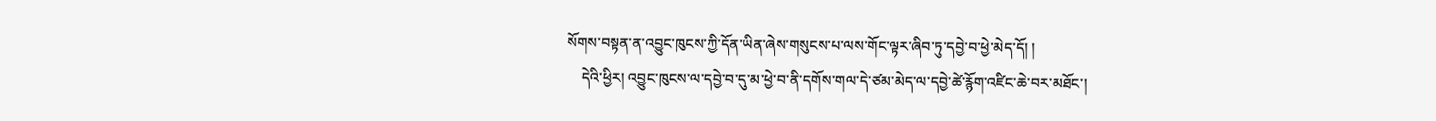སོགས་བསྟན་ན་འབྱུང་ཁུངས་ཀྱི་དོན་ཡིན་ཞེས་གསུངས་པ་ལས་གོང་ལྟར་ཞིབ་ཏུ་དབྱེ་བ་ཕྱེ་མེད་དོ། །
    དེའི་ཕྱིར། འབྱུང་ཁུངས་ལ་དབྱེ་བ་དུ་མ་ཕྱེ་བ་ནི་དགོས་གལ་དེ་ཙམ་མེད་ལ་དབྱེ་ཚེ་རྙོག་འཛིང་ཆེ་བར་མཐོང་།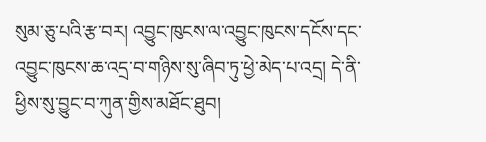སུམ་ཅུ་པའི་རྩ་བར། འབྱུང་ཁུངས་ལ་འབྱུང་ཁུངས་དངོས་དང་འབྱུང་ཁུངས་ཆ་འདྲ་བ་གཉིས་སུ་ཞིབ་ཏུ་ཕྱེ་མེད་པ་འདྲ། དེ་ནི་ཕྱིས་སུ་བྱུང་བ་ཀུན་གྱིས་མཐོང་ཐུབ།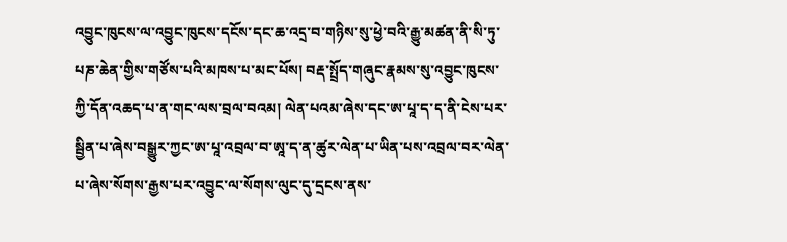འབྱུང་ཁུངས་ལ་འབྱུང་ཁུངས་དངོས་དང་ཆ་འདྲ་བ་གཉིས་སུ་ཕྱེ་བའི་རྒྱུ་མཚན་ནི་སི་ཏུ་པཎ་ཆེན་གྱིས་གཙོས་པའི་མཁས་པ་མང་པོས། བརྡ་སྤྲོད་གཞུང་རྣམས་སུ་འབྱུང་ཁུངས་ཀྱི་དོན་འཆད་པ་ན་གང་ལས་བྲལ་བའམ། ལེན་པའམ་ཞེས་དང་ཨ་པཱ་ད་ད་ནི་ངེས་པར་སྦྱིན་པ་ཞེས་བསྒྱུར་ཀྱང་ཨ་པཱ་འབྲལ་བ་ཨཱ་ད་ན་ཚུར་ལེན་པ་ཡིན་པས་འབྲལ་བར་ལེན་པ་ཞེས་སོགས་རྒྱས་པར་འབྱུང་ལ་སོགས་ལུང་དུ་དྲངས་ནས་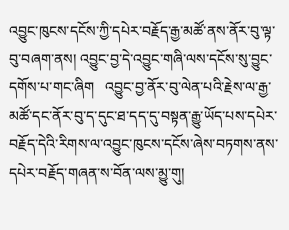འབྱུང་ཁུངས་དངོས་ཀྱི་དཔེར་བརྗོད་རྒྱ་མཚོ་ནས་ནོར་བུ་ལྟ་བུ་བཞག་ནས། འབྱུང་བྱ་དེ་འབྱུང་གཞི་ལས་དངོས་སུ་བྱུང་དགོས་པ་གང་ཞིག   འབྱུང་བྱ་ནོར་བུ་ལེན་པའི་རྗེས་ལ་རྒྱ་མཚོ་དང་ནོར་བུ་ད་དུང་ཐ་དད་དུ་བསྟན་རྒྱུ་ཡོད་པས་དཔེར་བརྗོད་དེའི་རིགས་ལ་འབྱུང་ཁུངས་དངོས་ཞེས་བཏགས་ནས་དཔེར་བརྗོད་གཞན་ས་བོན་ལས་མྱུ་གུ།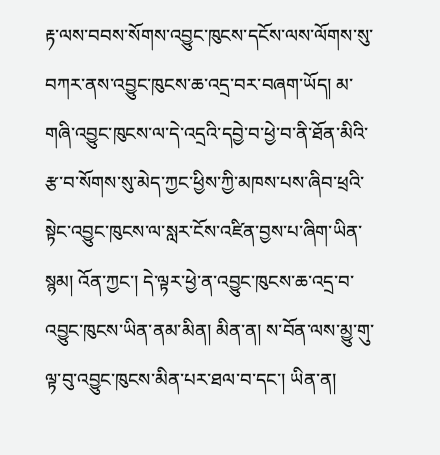རྟ་ལས་བབས་སོགས་འབྱུང་ཁུངས་དངོས་ལས་ལོགས་སུ་བཀར་ནས་འབྱུང་ཁུངས་ཆ་འདྲ་བར་བཞག་ཡོད། མ་གཞི་འབྱུང་ཁུངས་ལ་དེ་འདྲའི་དབྱེ་བ་ཕྱེ་བ་ནི་ཐོན་མིའི་རྩ་བ་སོགས་སུ་མེད་ཀྱང་ཕྱིས་ཀྱི་མཁས་པས་ཞིབ་ཕྲའི་སྟེང་འབྱུང་ཁུངས་ལ་སླར་ངོས་འཛིན་བྱས་པ་ཞིག་ཡིན་སྙམ། འོན་ཀྱང་། དེ་ལྟར་ཕྱེ་ན་འབྱུང་ཁུངས་ཆ་འདྲ་བ་འབྱུང་ཁུངས་ཡིན་ནམ་མིན། མིན་ན། ས་བོན་ལས་མྱུ་གུ་ལྟ་བུ་འབྱུང་ཁུངས་མིན་པར་ཐལ་བ་དང་། ཡིན་ན།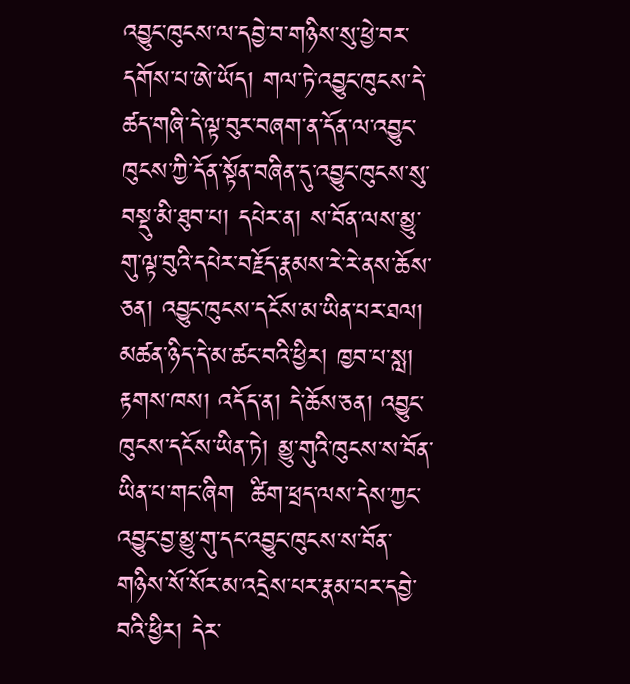འབྱུང་ཁུངས་ལ་དབྱེ་བ་གཉིས་སུ་ཕྱེ་བར་དགོས་པ་ཨེ་ཡོད། གལ་ཏེ་འབྱུང་ཁུངས་དེ་ཚད་གཞི་དེ་ལྟ་བུར་བཞག་ན་དོན་ལ་འབྱུང་ཁུངས་ཀྱི་དོན་སྟོན་བཞིན་དུ་འབྱུང་ཁུངས་སུ་བསྡུ་མི་ཐུབ་པ། དཔེར་ན། ས་བོན་ལས་མྱུ་གུ་ལྟ་བུའི་དཔེར་བརྗོད་རྣམས་རེ་རེ་ནས་ཆོས་ཅན། འབྱུང་ཁུངས་དངོས་མ་ཡིན་པར་ཐལ། མཚན་ཉིད་དེ་མ་ཚང་བའི་ཕྱིར། ཁྱབ་པ་སླ། རྟགས་ཁས། འདོད་ན། དེ་ཆོས་ཅན། འབྱུང་ཁུངས་དངོས་ཡིན་ཏེ། མྱུ་གུའི་ཁུངས་ས་བོན་ཡིན་པ་གང་ཞིག  ཚིག་ཕྲད་ལས་དེས་ཀྱང་འབྱུང་བྱ་མྱུ་གུ་དང་འབྱུང་ཁུངས་ས་བོན་གཉིས་སོ་སོར་མ་འདྲེས་པར་རྣམ་པར་དབྱེ་བའི་ཕྱིར། དེར་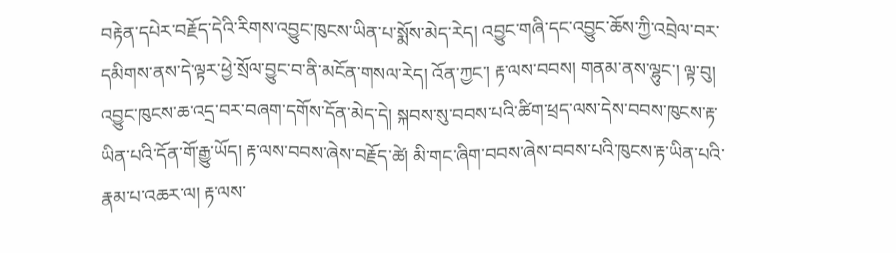བརྟེན་དཔེར་བརྗོད་དེའི་རིགས་འབྱུང་ཁུངས་ཡིན་པ་སྨོས་མེད་རེད། འབྱུང་གཞི་དང་འབྱུང་ཆོས་ཀྱི་འབྲེལ་བར་དམིགས་ནས་དེ་ལྟར་ཕྱེ་སྲོལ་བྱུང་བ་ནི་མངོན་གསལ་རེད། འོན་ཀྱང་། རྟ་ལས་བབས། གནམ་ནས་ལྷུང་། ལྟ་བུ། འབྱུང་ཁུངས་ཆ་འདྲ་བར་བཞག་དགོས་དོན་མེད་དེ། སྐབས་སུ་བབས་པའི་ཚིག་ཕྲད་ལས་དེས་བབས་ཁུངས་རྟ་ཡིན་པའི་དོན་གོ་རྒྱུ་ཡོད། རྟ་ལས་བབས་ཞེས་བརྗོད་ཚེ། མི་གང་ཞིག་བབས་ཞེས་བབས་པའི་ཁུངས་རྟ་ཡིན་པའི་རྣམ་པ་འཆར་ལ། རྟ་ལས་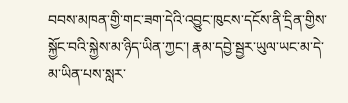བབས་མཁན་གྱི་གང་ཟག་དེའི་འབྱུང་ཁུངས་དངོས་ནི་དྲིན་གྱིས་སྐྱོང་བའི་སྐྱེས་མ་ཉིད་ཡིན་ཀྱང་། རྣམ་དབྱེ་སྦྱར་ཡུལ་ཡང་མ་དེ་མ་ཡིན་པས་སླར་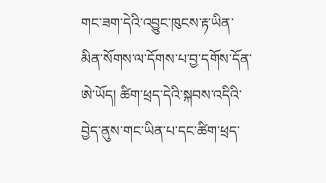གང་ཟག་དེའི་འབྱུང་ཁུངས་རྟ་ཡིན་མིན་སོགས་ལ་དོགས་པ་བྱ་དགོས་དོན་ཨེ་ཡོད། ཚིག་ཕྲད་དེའི་སྐབས་འདིའི་བྱེད་ནུས་གང་ཡིན་པ་དང་ཚིག་ཕྲད་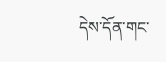དེས་དོན་གང་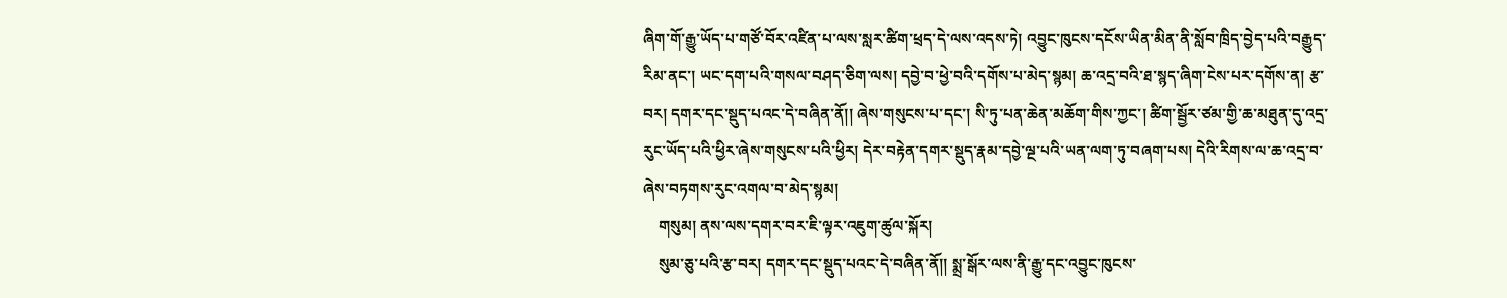ཞིག་གོ་རྒྱུ་ཡོད་པ་གཙོ་བོར་འཛིན་པ་ལས་སླར་ཚིག་ཕྲད་དེ་ལས་འདས་ཏེ། འབྱུང་ཁུངས་དངོས་ཡིན་མིན་ནི་སློབ་ཁྲིད་བྱེད་པའི་བརྒྱུད་རིམ་ནང་། ཡང་དག་པའི་གསལ་བཤད་ཅིག་ལས། དབྱེ་བ་ཕྱེ་བའི་དགོས་པ་མེད་སྙམ། ཆ་འདྲ་བའི་ཐ་སྙད་ཞིག་ངེས་པར་དགོས་ན། རྩ་བར། དགར་དང་སྡུད་པའང་དེ་བཞིན་ནོ།། ཞེས་གསུངས་པ་དང་། སི་ཏུ་པན་ཆེན་མཆོག་གིས་ཀྱང་། ཚིག་སྦྱོར་ཙམ་གྱི་ཆ་མཐུན་དུ་འདྲ་རུང་ཡོད་པའི་ཕྱིར་ཞེས་གསུངས་པའི་ཕྱིར། དེར་བརྟེན་དགར་སྡུད་རྣམ་དབྱེ་ལྔ་པའི་ཡན་ལག་ཏུ་བཞག་པས། དེའི་རིགས་ལ་ཆ་འདྲ་བ་ཞེས་བཏགས་རུང་འགལ་བ་མེད་སྙམ།
    གསུམ། ནས་ལས་དགར་བར་ཇི་ལྟར་འཇུག་ཚུལ་སྐོར།
    སུམ་ཅུ་པའི་རྩ་བར། དགར་དང་སྡུད་པའང་དེ་བཞིན་ནོ།། སྨྲ་སྒོར་ལས་ནི་རྒྱུ་དང་འབྱུང་ཁུངས་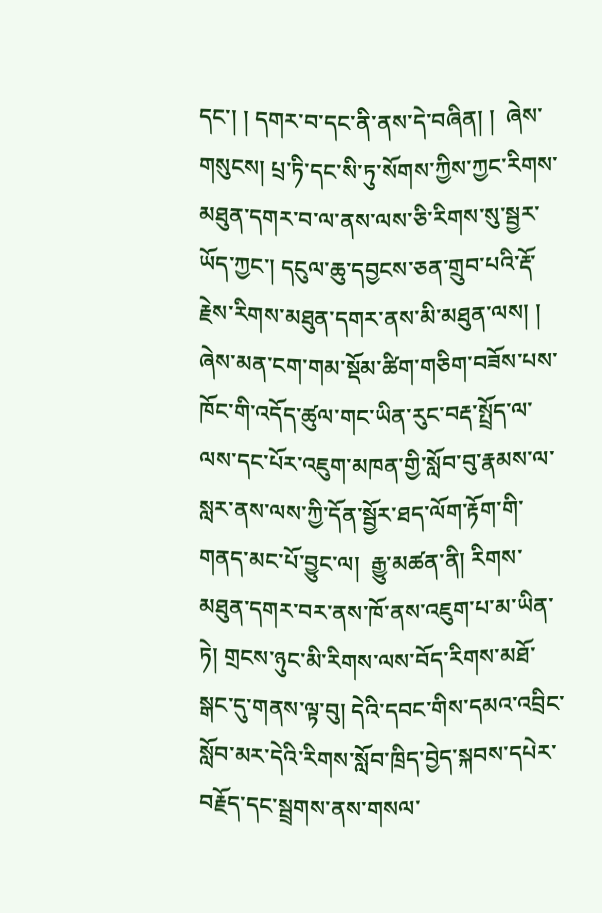དང་། ། དགར་བ་དང་ནི་ནས་དེ་བཞིན། །  ཞེས་གསུངས། པྲ་ཏི་དང་སི་ཏུ་སོགས་ཀྱིས་ཀྱང་རིགས་མཐུན་དགར་བ་ལ་ནས་ལས་ཅི་རིགས་སུ་སྦྱར་ཡོད་ཀྱང་། དངུལ་ཆུ་དབྱངས་ཅན་གྲུབ་པའི་རྡོ་རྗེས་རིགས་མཐུན་དགར་ནས་མི་མཐུན་ལས། ། ཞེས་མན་ངག་གམ་སྡོམ་ཚིག་གཅིག་བཟོས་པས་ཁོང་གི་འདོད་ཚུལ་གང་ཡིན་རུང་བརྡ་སྤྲོད་ལ་ལས་དང་པོར་འཇུག་མཁན་གྱི་སློབ་བུ་རྣམས་ལ་སླར་ནས་ལས་ཀྱི་དོན་སྦྱོར་ཐད་ལོག་རྟོག་གི་གནད་མང་པོ་བྱུང་ལ།  རྒྱུ་མཚན་ནི། རིགས་མཐུན་དགར་བར་ནས་ཁོ་ནས་འཇུག་པ་མ་ཡིན་ཏེ། གྲངས་ཉུང་མི་རིགས་ལས་བོད་རིགས་མཐོ་སྒང་དུ་གནས་ལྟ་བུ། དེའི་དབང་གིས་དམའ་འབྲིང་སློབ་མར་དེའི་རིགས་སློབ་ཁྲིད་བྱེད་སྐབས་དཔེར་བརྗོད་དང་སྦྲགས་ནས་གསལ་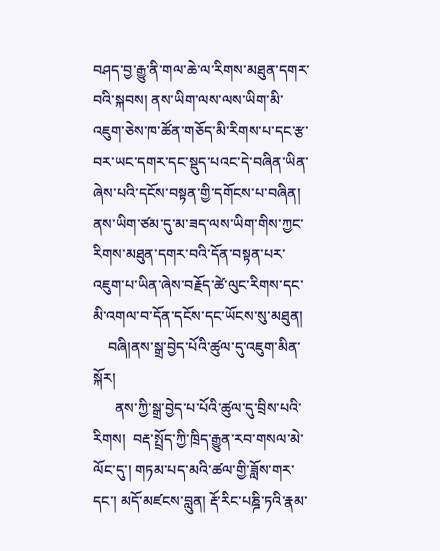བཤད་བྱ་རྒྱུ་ནི་གལ་ཆེ་ལ་རིགས་མཐུན་དགར་བའི་སྐབས། ནས་ཡིག་ལས་ལས་ཡིག་མི་འཇུག་ཅེས་ཁ་ཚོན་གཅོད་མི་རིགས་པ་དང་རྩ་བར་ཡང་དགར་དང་སྡུད་པའང་དེ་བཞིན་ཡིན་ཞེས་པའི་དངོས་བསྟན་གྱི་དགོངས་པ་བཞིན། ནས་ཡིག་ཙམ་དུ་མ་ཟད་ལས་ཡིག་གིས་ཀྱང་རིགས་མཐུན་དགར་བའི་དོན་བསྟན་པར་འཇུག་པ་ཡིན་ཞེས་བརྗོད་ཚེ་ལུང་རིགས་དང་མི་འགལ་བ་དོན་དངོས་དང་ཡོངས་སུ་མཐུན།
    བཞི།ནས་སྒྲ་བྱེད་པོའི་ཚུལ་དུ་འཇུག་མིན་སྐོར།
      ནས་ཀྱི་སྒྲ་བྱེད་པ་པོའི་ཚུལ་དུ་བྲིས་པའི་རིགས།  བརྡ་སྤྲོད་ཀྱི་ཁྲིད་རྒྱུན་རབ་གསལ་མེ་ལོང་དུ་། གཏམ་པད་མའི་ཚལ་གྱི་ཟློས་གར་དང་། མདོ་མཛངས་བླུན། རྡོ་རིང་པཎྜི་ཏའི་རྣམ་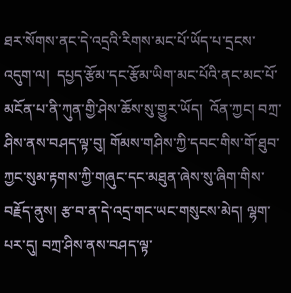ཐར་སོགས་ནང་དེ་འདྲའི་རིགས་མང་པོ་ཡོད་པ་དྲངས་འདུག་ལ།  དཔྱད་རྩོམ་དང་རྩོམ་ཡིག་མང་པོའི་ནང་མང་པོ་མངོན་པ་ནི་ཀུན་གྱི་ཤེས་ཆོས་སུ་གྱུར་ཡོད།  འོན་ཀྱང། བཀྲ་ཤིས་ནས་བཤད་ལྟ་བུ། གོམས་གཤིས་ཀྱི་དབང་གིས་གོ་ཐུབ་ཀྱང་སུམ་རྟགས་ཀྱི་གཞུང་དང་མཐུན་ཞེས་སུ་ཞིག་གིས་བརྗོད་ནུས། རྩ་བ་ན་དེ་འདྲ་གང་ཡང་གསུངས་མེད། ལྷག་པར་དུ། བཀྲ་ཤིས་ནས་བཤད་ལྟ་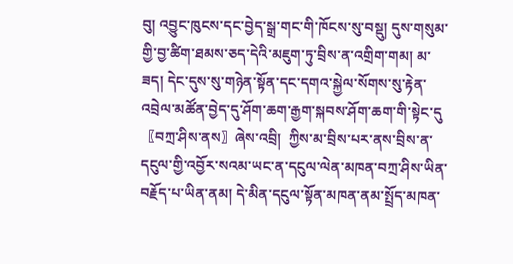བུ། འབྱུང་ཁུངས་དང་བྱེད་སྒྲ་གང་གི་ཁོངས་སུ་བསྡུ། དུས་གསུམ་གྱི་བྱ་ཚིག་ཐམས་ཅད་དེའི་མཇུག་ཏུ་བྲིས་ན་འགྲིག་གམ། མ་ཟད། དེང་དུས་སུ་གཉེན་སྟོན་དང་དགའ་སྐྱེལ་སོགས་སུ་རྟེན་འབྲེལ་མཚོན་བྱེད་དུ་ཤོག་ཆག་རྒྱག་སྐབས་ཤོག་ཆག་གི་སྟེང་དུ〖བཀྲ་ཤིས་ནས〗ཞེས་འབྲི།  ཀྱིས་མ་བྲིས་པར་ནས་བྲིས་ན་དངུལ་གྱི་འབྱོར་སའམ་ཡང་ན་དངུལ་ལེན་མཁན་བཀྲ་ཤིས་ཡིན་བརྗོད་པ་ཡིན་ནམ། དེ་མིན་དངུལ་སྟོན་མཁན་ནམ་སྤྲོད་མཁན་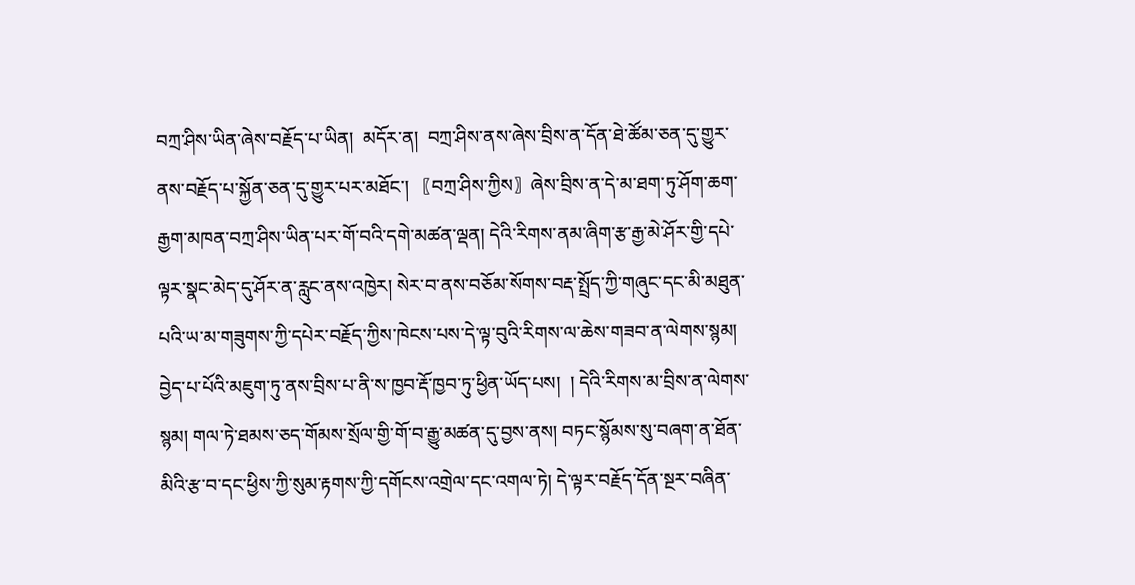བཀྲ་ཤིས་ཡིན་ཞེས་བརྗོད་པ་ཡིན།  མདོར་ན།  བཀྲ་ཤིས་ནས་ཞེས་བྲིས་ན་དོན་ཐེ་ཚོམ་ཅན་དུ་གྱུར་ནས་བརྗོད་པ་སྐྱོན་ཅན་དུ་གྱུར་པར་མཐོང་། 〖བཀྲ་ཤིས་ཀྱིས〗ཞེས་བྲིས་ན་དེ་མ་ཐག་ཏུ་ཤོག་ཆག་རྒྱག་མཁན་བཀྲ་ཤིས་ཡིན་པར་གོ་བའི་དགེ་མཚན་ལྡན། དེའི་རིགས་ནམ་ཞིག་རྩ་རྒྱ་མེ་ཤོར་གྱི་དཔེ་ལྟར་སྣང་མེད་དུ་ཤོར་ན་རླུང་ནས་འཁྱེར། སེར་བ་ནས་བཅོམ་སོགས་བརྡ་སྤྲོད་ཀྱི་གཞུང་དང་མི་མཐུན་པའི་ཡ་མ་གཟུགས་ཀྱི་དཔེར་བརྗོད་ཀྱིས་ཁེངས་པས་དེ་ལྟ་བུའི་རིགས་ལ་ཆེས་གཟབ་ན་ལེགས་སྙམ།  བྱེད་པ་པོའི་མཇུག་ཏུ་ནས་བྲིས་པ་ནི་ས་ཁྱབ་རྡོ་ཁྱབ་ཏུ་ཕྱིན་ཡོད་པས།  ། དེའི་རིགས་མ་བྲིས་ན་ལེགས་སྙམ། གལ་ཏེ་ཐམས་ཅད་གོམས་སྲོལ་གྱི་གོ་བ་རྒྱུ་མཚན་དུ་བྱས་ནས། བཏང་སྙོམས་སུ་བཞག་ན་ཐོན་མིའི་རྩ་བ་དང་ཕྱིས་ཀྱི་སུམ་རྟགས་ཀྱི་དགོངས་འགྲེལ་དང་འགལ་ཏེ། དེ་ལྟར་བརྗོད་དོན་སྔར་བཞིན་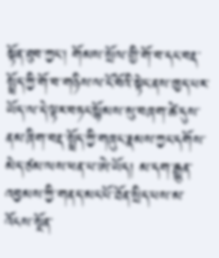སྟོན་ཐུབ་ཀྱང་། གོམས་སྲོལ་གྱི་གོ་བ་དང་བརྡ་སྤྲོད་ཀྱི་གོ་བ་གཉིས་ལ་ངོ་བོའི་སྟེང་ནས་ཁྱད་པར་ཡོད་ལ་དེ་ལྟར་བཏང་སྙོམས་སུ་བཞག་ཚེ་དུས་ནམ་ཞིག་བརྡ་སྤྲོད་ཀྱི་གཞུང་རྣམས་ཀྱང་དགོས་མེད་ཙམ་ལས་ཕན་པ་ཨེ་ཡོད། མ་དག་རྒྱུན་འབྱམས་ཀྱི་གནད་མང་པོ་ཐོན་སྲིད་པས་མ་འོངས་སྔོན་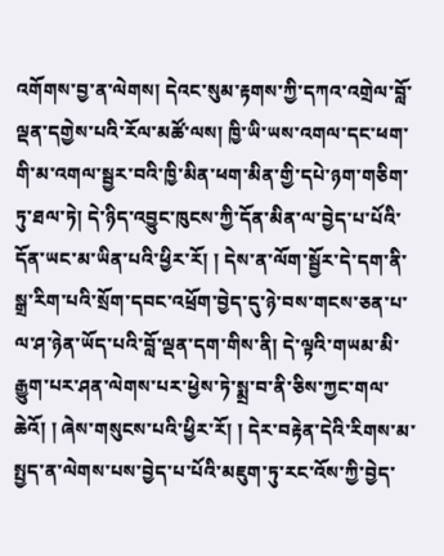འགོགས་བྱ་ན་ལེགས། དེའང་སུམ་རྟགས་ཀྱི་དཀའ་འགྲེལ་བློ་ལྡན་དགྱེས་པའི་རོལ་མཚོ་ལས། ཁྱི་ཡི་ཡས་འགལ་དང་ཕག་གི་མ་འགལ་སྦྱར་བའི་ཁྱི་མིན་ཕག་མིན་གྱི་དཔེ་ཉག་གཅིག་ཏུ་ཐལ་ཏེ། དེ་ཉིད་འབྱུང་ཁུངས་ཀྱི་དོན་མིན་ལ་བྱེད་པ་པོའི་དོན་ཡང་མ་ཡིན་པའི་ཕྱིར་རོ། ། དེས་ན་ལོག་སྦྱོར་དེ་དག་ནི་སྒྲ་རིག་པའི་སྲོག་དབང་འཕྲོག་བྱེད་དུ་ཉེ་བས་གངས་ཅན་པ་ལ་ཤ་ཉེན་ཡོད་པའི་བློ་ལྡན་དག་གིས་ནི། དེ་ལྟའི་གཡམ་མི་རྒྱུག་པར་ཤན་ལེགས་པར་ཕྱེས་ཏེ་སྨྲ་བ་ནི་ཅིས་ཀྱང་གལ་ཆེའོ། ། ཞེས་གསུངས་པའི་ཕྱིར་རོ། ། དེར་བརྟེན་དེའི་རིགས་མ་སྤྱད་ན་ལེགས་པས་བྱེད་པ་པོའི་མཇུག་ཏུ་རང་འོས་ཀྱི་བྱེད་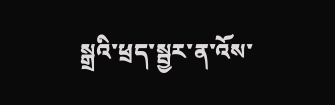སྒྲའི་ཕྲད་སྦྱར་ན་འོས་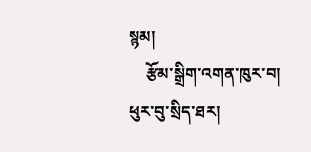སྙམ།
    རྩོམ་སྒྲིག་འགན་ཁུར་བ། ཕུར་བུ་སྲིད་ཐར།